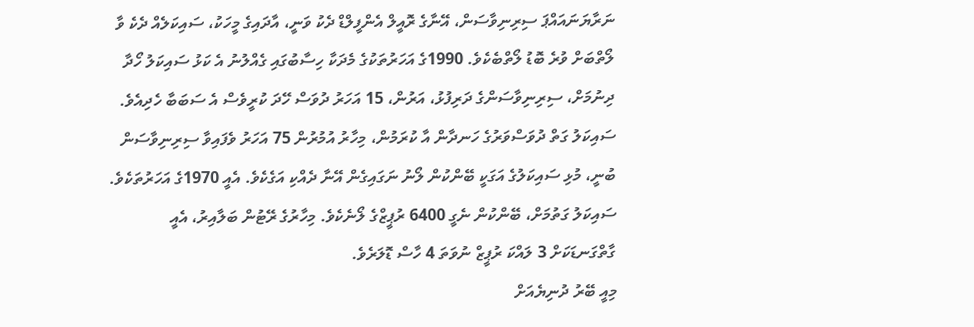ނަރާޔަނައައްޕަ ސިރިނިވާސަން، އޭނާގެ ރޮއީލް އެންފީލްޑް ދެކު ވަނީ، އާދައިގެ މީހަކު، ސައިކަލެއް ދެކެ ވާ ލޯތްބަށް ވުރެ ބޮޑު ލޯތްބެކެވެ. 1990ގެ އަހަރުތަކުގެ މެދަކާ ހިސާބުގައި ގެއްލުނު އެ ކަޅު ސައިކަލު ހޯދާ ދިނުމަށް، ސިރިނިވާސަންގެ ދަރިފުޅު، އަރުން، 15 އަހަރު ދުވަސް ހޭދަ ކުރީވެސް އެ ސަބަބާ ހެދިއެވެ.
ސައިކަލު ގަތް ދުވަސްވަރުގެ ހަނދާން އާ ކުރަމުން، މިހާރު އުމުރުން 75 އަހަރު ވެފައިވާ ސިރިނިވާސަން ބުނީ، މުޅި ސައިކަލުގެ އަގަކީ ބޭންކުން ލޯނު ނަގައިގެން އޭނާ ދެއްކި އަގެކެވެ. އެއީ 1970ގެ އަހަރުތަކެވެ. ސައިކަލު ގަތުމަށް، ބޭންކުން ނެގީ 6400 ރުޕީޒްގެ ލޯނެކެވެ. މިހާރުގެ ރޭޓުން ބަލާއިރު، އެއީ ގާތްގަނޑަކަށް 3 ލައްކަ ރުޕީޒް ނުވަތަ 4 ހާސް ޑޮލަރެވެ.
މިއީ ބޭރު ދުނިޔެއަށް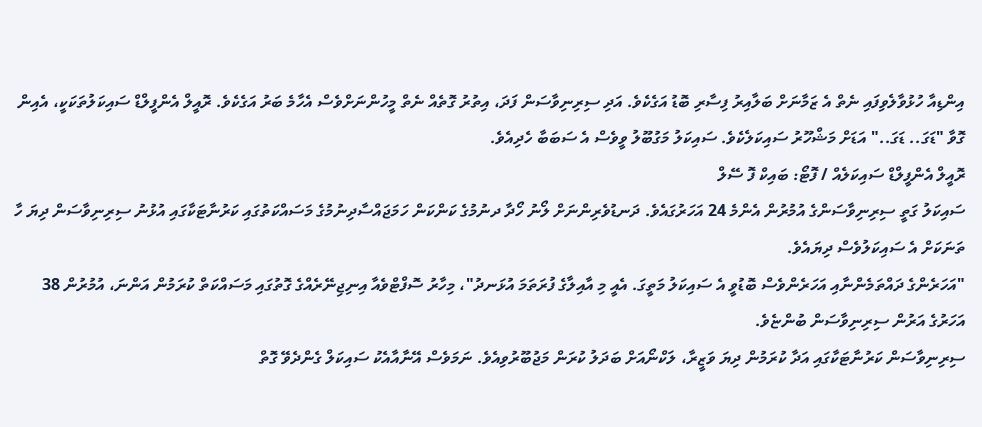އިންޑިއާ ހުޅުވާލެވިފައި ނެތް އެ ޒަމާނަށް ބަލާއިރު ފިސާރި ބޮޑު އަގެކެވެ. އަދި ސިރިނިވާސަން ފަދަ، އިތުރު ގޮތެއް ނެތް މީހުންނަށްވެސް އެހާމެ ބަރު އަގެކެވެ. ރޮއީލް އެންފީލްޑް ސައިކަލުތަކަކީ، އެއިން ގޮވާ "ޑަގަ.. ޑަގަ.." އަޑަށް މަޝްހޫރު ސައިކަލެކެވެ. ސައިކަލު މަގުބޫލު ވީވެސް އެ ސަބަބާ ހެދިއެވެ.
ރޮއީލް އެންފީލްޑް ސައިކަލެއް / ފޮޓޯ: ބައިކް ފޮ ސޭލް
ސައިކަލު ގަތީ ސިރިނިވާސަންގެ އުމުރުން އެންމެ 24 އަހަރުގައެވެ. ދަނޑުވެރިންނަށް ލޯނު ހޯދާ ދނުމުގެ ކަންކަން ހަމަޖައްސާދިނުމުގެ މަސައްކަތުގައި ކަރުނާޓަކާގައި އުޅުނު ސިރިނިވާސަން ދިޔަ ހާ ތަނަކަށް އެ ސައިކަލުވެސް ދިޔައެވެ.
"އަހަރެންގެ ދައްތަމެންނާއި އަހަރެންވެސް ބޮޑުވީ އެ ސައިކަލު މަތީގަ. އެއީ މި އާއިލާގެ ފުރަތަމަ އުޅަނދު"، މިހާރު ސޮފްޓްވެއާ އިނިޖިނޭރެއްގެ ގޮތުގައި މަސައްކަތް ކުރަމުން އަންނަ، އުމުރުން 38 އަހަރުގެ އަރުން ސިރިނިވާސަން ބުންޏެވެ.
ސިރިނިވާސަން ކަރުނާޓަކާގައި އަދާ ކުރަމުން ދިޔަ ވަޒީރާ، ލަކްނޯއަށް ބަދަލު ކުރަން މަޖުބޫރުވިއެވެ. ނަމަވެސް އޭނާއާއެކު ސައިކަލް ގެންދެވޭ ގޮތް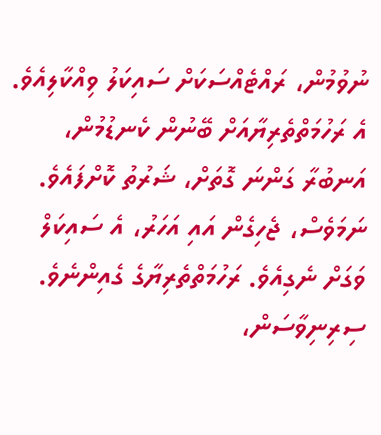ނުވުމުން، ރައްޓެއްސަކަށް ސައިކަލު ވިއްކާލިއެވެ. އެ ރަހުމަތްތެރިޔާއަށް ބޭނުން ކެނޑުމުން، އަނބުރާ ގަންނަ ގޮތަށް، ޝަރުތު ކޮށްފައެވެ.
ނަމަވެސް، ޖެހިގެން އައި އަހަރު، އެ ސައިކަލް ވަގަށް ނެގިއެވެ. ރަހުމަތްތެރިޔާގެ ގެއިންނެވެ. ސިރިނިވާސަން،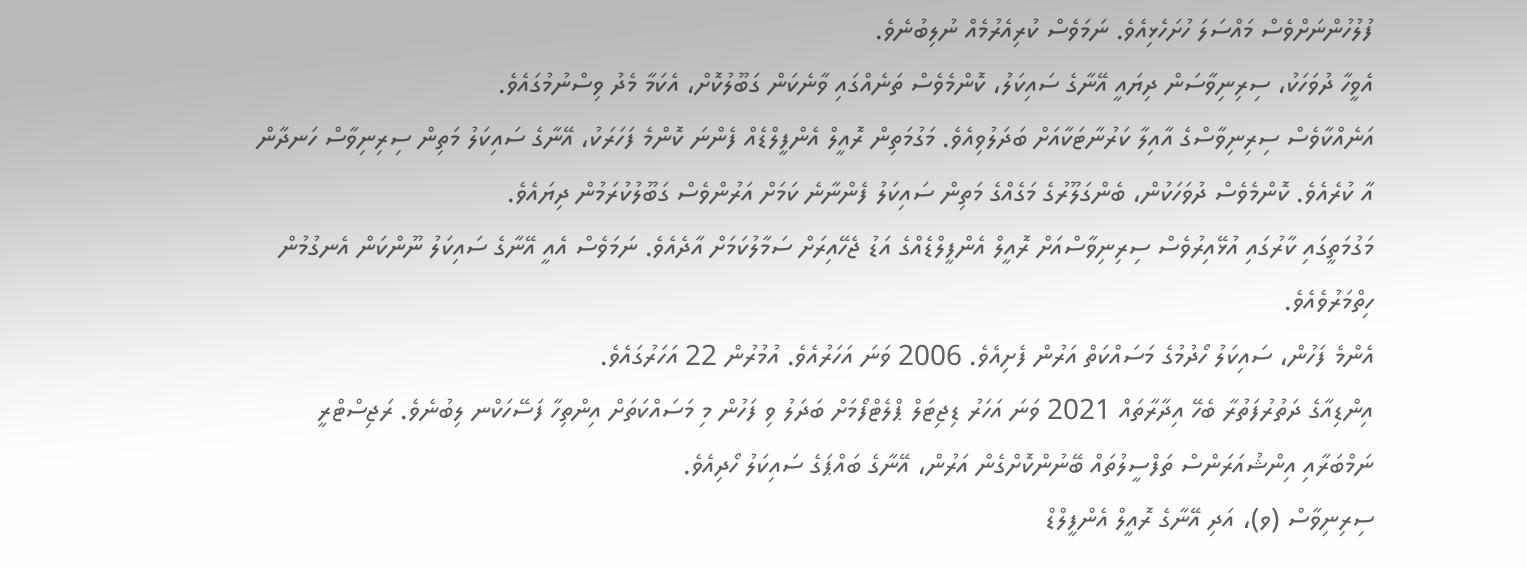ފުލުހުންނަށްވެސް މައްސަލަ ހުށަހެޅިއެވެ. ނަމަވެސް ކުރިއެރުމެއް ނުލިބުނެވެ.
އެވީހާ ދުވަހަކު، ސިރިނިވާސަން ދިޔައީ އޭނާގެ ސައިކަލު، ކޮންމެވެސް ތަނެއްގައި ވާނެކަން ގަބޫލުކޮށް، އެކަމާ މެދު ވިސްނުމުގައެވެ.
އަނެއްކާވެސް ސިރިނިވާސްގެ އާއިލާ ކަރުނާޓަކާއަށް ބަދަލުވިއެވެ. މަގުމަތިން ރޮއީލް އެންފީލްޑެއް ފެންނަ ކޮންމެ ފަހަރަކު، އޭނާގެ ސައިކަލު މަތިން ސިރިނިވާސް ހަނދާން އާ ކުރެއެވެ. ކޮންމެވެސް ދުވަހަކުން، ބެންގަލޫރުގެ މަގެއްގެ މަތިން ސައިކަލު ފެންނާނެ ކަމަށް އަރުންވެސް ގަބޫލުކުރަމުން ދިޔައެވެ.
މަގުމަތީގައި ކާރުގައި އުޅޭއިރުވެސް ސިރިނިވާސްއަށް ރޮއީލް އެންފީލްޑެއްގެ އަޑު ޖެހޭއިރަށް ސަމާލުކަމަށް އާދެއެވެ. ނަމަވެސް އެއީ އޭނާގެ ސައިކަލު ނޫންކަން އެނގުމުން ހިތްމަރުވެއެވެ.
އެންމެ ފަހުން، ސައިކަލު ހޯދުމުގެ މަސައްކަތް އަރުން ފެށިއެވެ. 2006 ވަނަ އަހަރުއެވެ. އުމުރުން 22 އަހަރުގައެވެ.
އިންޑިއާގެ ދަތުރުފަތުރާ ބެހޭ އިދާރާތައް 2021 ވަނަ އަހަރު ޑިޖިޓަލް ޕްލެޓްފޯމަށް ބަދަލު ވި ފަހުން މި މަސައްކަތަށް އިންތިހާ ފަސޭހަކްނ ލިބުނެވެ. ރަޖިސްޓްރީ ނަމްބަރާއި އިންޝުއަރަންސް ތަފްސީލުތައް ބޭނުންކޮށްގެން އަރުން، އޭނާގެ ބައްޕަގެ ސައިކަލު ހޯދިއެވެ.
ސިރިނިވާސް (ވ)، އަދި އޭނާގެ ރޮއީލް އެންފީލްޑް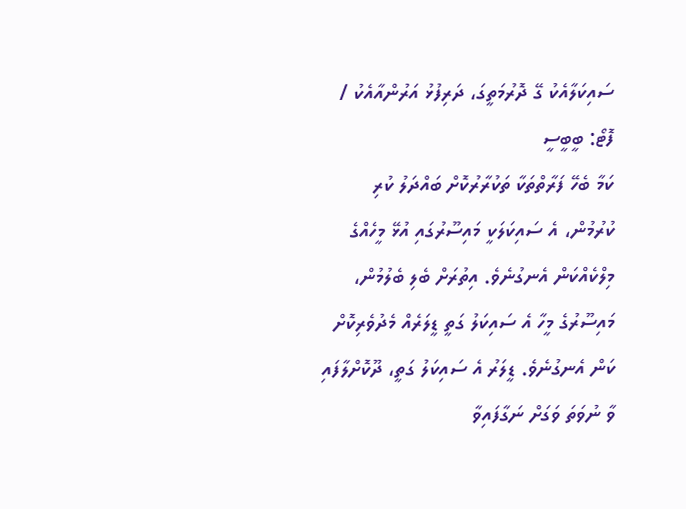ސައިކަލާއެކު ގޭ ދޮރުމަތީގަ، ދަރިފުޅު އަރުންއާއެކު / ފޮޓޯ: ބީބީސީ
ކަމާ ބެހޭ ފަރާތްތަކާ ތަކުރާރުކޮށް ބައްދަލު ކުރި ކުރުމުން، އެ ސައިކަލަކީ މައިސޫރުގައި އުޅޭ މީހެއްގެ މިލްކެއްކަން އެނގުނެވެ. އިތުރަށް ބެލި ބެލުމުން، މައިސޫރުގެ މީހާ އެ ސައިކަލު ގަތީ ޑީލަރެއް މެދުވެރިކޮށް ކަން އެނގުނެވެ. ޑީލަރު އެ ސައިކަލު ގަތީ، ދޫކޮށްލާފައި ވާ ނުވަތަ ވަގަށް ނަގާފައިވާ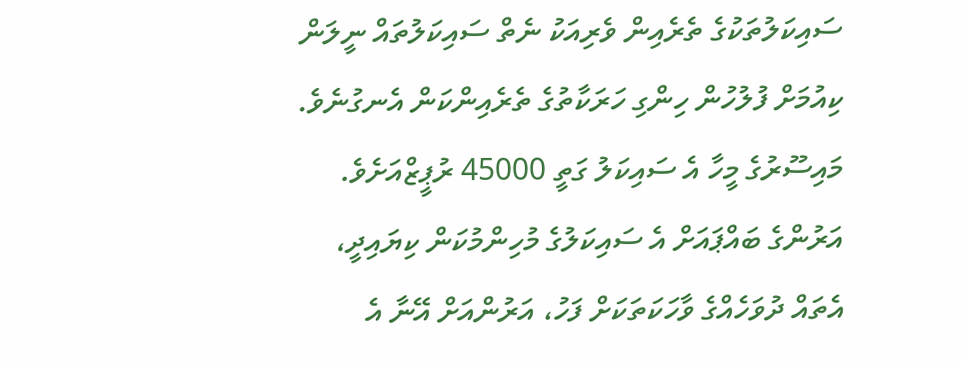ސައިކަލުތަކުގެ ތެރެއިން ވެރިއަކު ނެތް ސައިކަލުތައް ނީލަން ކިއުމަށް ފުލުހުން ހިންގި ހަރަކާތުގެ ތެރެއިންކަން އެނގުނެވެ.
މައިސޫރުގެ މީހާ އެ ސައިކަލު ގަތީ 45000 ރުޕީޒްއަށެވެ. އަރުންގެ ބައްޕައަށް އެ ސައިކަލުގެ މުހިންމުކަން ކިޔައިދީ، އެތައް ދުވަހެއްގެ ވާހަކަތަކަށް ފަހު، އަރުންއަށް އޭނާ އެ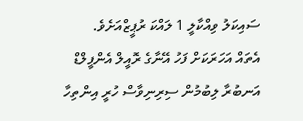ސައިކަލު ވިއްކާލީ 1 ލައްކަ ރުޕީޒްއަށެވެ.
އެތައް އަހަރަކަށް ފަހު އޭނާގެ ރޮއީލް އެންފީލްޑް އަނބުރާ ލިބުމުން ސިރިނިވާސް ހުރީ އިންތިހާ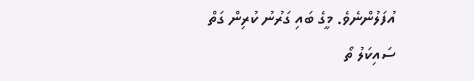އުފަލުންނެވެ. މީގެ ބައި ގަރުނު ކުރިން ގަތް ސައިކަލު ތޯ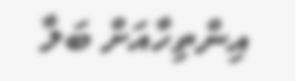އިންތިހާއަށް ބަލާ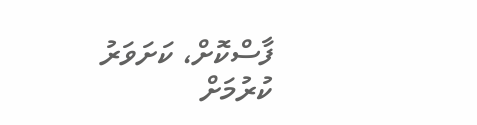ފާސްކޮށް، ކަށަވަރު ކުރުމަށް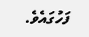ފަހުގައެވެ.